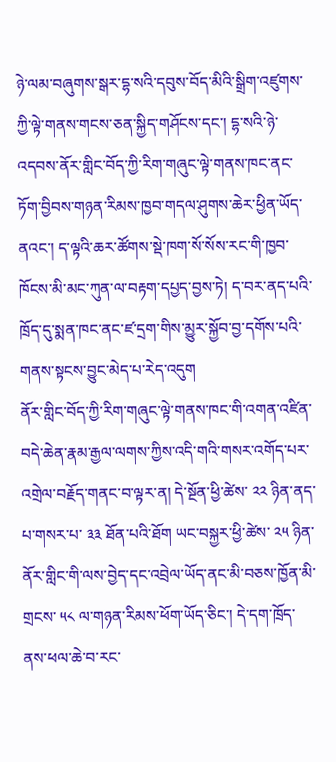ཉེ་ལམ་བཞུགས་སྒར་དྷ་སའི་དབུས་བོད་མིའི་སྒྲིག་འཛུགས་ཀྱི་ལྟེ་གནས་གངས་ཅན་སྐྱིད་གཤོངས་དང་། དྷ་སའི་ཉེ་འདབས་ནོར་གླིང་བོད་ཀྱི་རིག་གཞུང་ལྟེ་གནས་ཁང་ནང་ཏོག་བྱིབས་གཉན་རིམས་ཁྱབ་གདལ་ཤུགས་ཆེར་ཕྱིན་ཡོད་ནའང་། ད་ལྟའི་ཆར་ཚོགས་སྡེ་ཁག་སོ་སོས་རང་གི་ཁྱབ་ཁོངས་མི་མང་ཀུན་ལ་བརྟག་དཔྱད་བྱས་ཏེ། ད་བར་ནད་པའི་ཁྲོད་དུ་སྨན་ཁང་ནང་ཛ་དྲག་གིས་མྱུར་སྐྱོབ་བྱ་དགོས་པའི་གནས་སྟངས་བྱུང་མེད་པ་རེད་འདུག
ནོར་གླིང་བོད་ཀྱི་རིག་གཞུང་ལྟེ་གནས་ཁང་གི་འགན་འཛིན་བདེ་ཆེན་རྣམ་རྒྱལ་ལགས་ཀྱིས་འདི་གའི་གསར་འགོད་པར་འགྲེལ་བརྗོད་གནང་བ་ལྟར་ན། དེ་སྔོན་ཕྱི་ཚེས་ ༢༢ ཉིན་ནད་པ་གསར་པ་ ༣༣ ཐོན་པའི་ཐོག ཡང་བསྐྱར་ཕྱི་ཚེས་ ༢༥ ཉིན་ནོར་གླིང་གི་ལས་བྱེད་དང་འབྲེལ་ཡོད་ནང་མི་བཅས་ཁྱོན་མི་གྲངས་ ༥༨ ལ་གཉན་རིམས་ཕོག་ཡོད་ཅིང་། དེ་དག་ཁྲོད་ནས་ཕལ་ཆེ་བ་རང་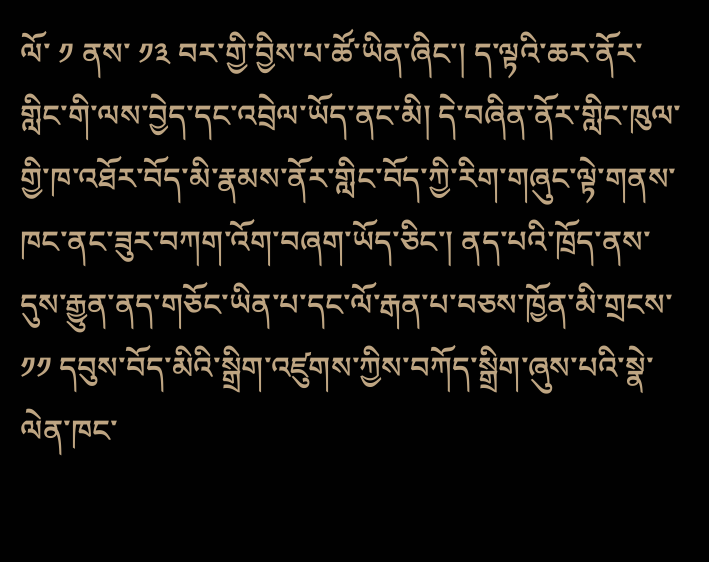ལོ་ ༡ ནས་ ༡༣ བར་གྱི་བྱིས་པ་ཚོ་ཡིན་ཞིང་། ད་ལྟའི་ཆར་ནོར་གླིང་གི་ལས་བྱེད་དང་འབྲེལ་ཡོད་ནང་མི། དེ་བཞིན་ནོར་གླིང་ཁུལ་གྱི་ཁ་འཐོར་བོད་མི་རྣམས་ནོར་གླིང་བོད་ཀྱི་རིག་གཞུང་ལྟེ་གནས་ཁང་ནང་ཟུར་བཀག་འོག་བཞག་ཡོད་ཅིང་། ནད་པའི་ཁྲོད་ནས་དུས་རྒྱུན་ནད་གཅོང་ཡིན་པ་དང་ལོ་རྒན་པ་བཅས་ཁྱོན་མི་གྲངས་ ༡༡ དབུས་བོད་མིའི་སྒྲིག་འཛུགས་ཀྱིས་བཀོད་སྒྲིག་ཞུས་པའི་སྣེ་ལེན་ཁང་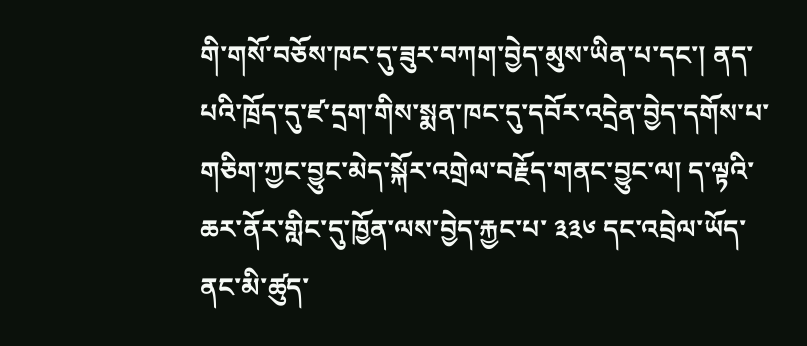གི་གསོ་བཅོས་ཁང་དུ་ཟུར་བཀག་བྱེད་མུས་ཡིན་པ་དང་། ནད་པའི་ཁྲོད་དུ་ཛ་དྲག་གིས་སྨན་ཁང་དུ་དབོར་འདྲེན་བྱེད་དགོས་པ་གཅིག་ཀྱང་བྱུང་མེད་སྐོར་འགྲེལ་བརྗོད་གནང་བྱུང་ལ། ད་ལྟའི་ཆར་ནོར་གླིང་དུ་ཁྱོན་ལས་བྱེད་རྐྱང་པ་ ༣༣༦ དང་འབྲེལ་ཡོད་ནང་མི་ཚུད་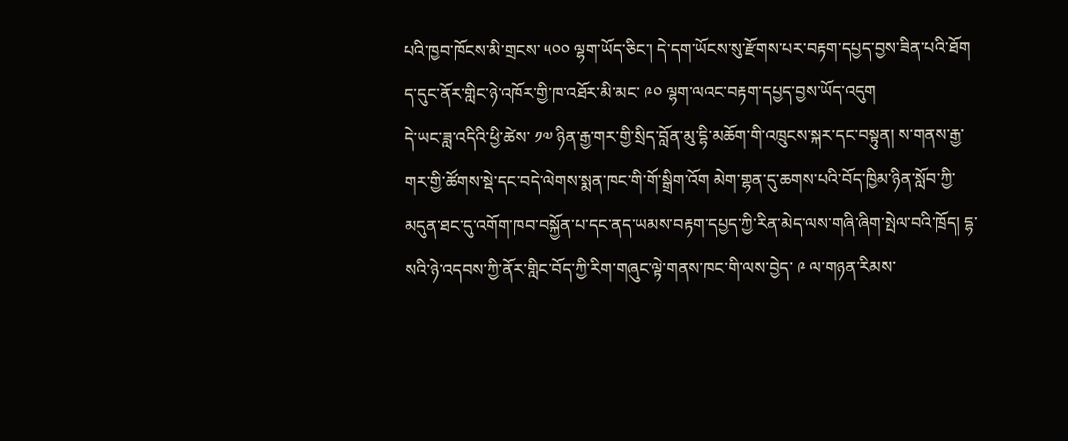པའི་ཁྱབ་ཁོངས་མི་གྲངས་ ༥༠༠ ལྷག་ཡོད་ཅིང་། དེ་དག་ཡོངས་སུ་རྫོགས་པར་བརྟག་དཔྱད་བྱས་ཟིན་པའི་ཐོག ད་དུང་ནོར་གླིང་ཉེ་འཁོར་གྱི་ཁ་འཐོར་མི་མང་ ༩༠ ལྷག་ལའང་བརྟག་དཔྱད་བྱས་ཡོད་འདུག
དེ་ཡང་ཟླ་འདིའི་ཕྱི་ཚེས་ ༡༧ ཉིན་རྒྱ་གར་གྱི་སྲིད་བློན་མུ་དྷི་མཆོག་གི་འཁྲུངས་སྐར་དང་བསྟུན། ས་གནས་རྒྱ་གར་གྱི་ཚོགས་སྡེ་དང་བདེ་ལེགས་སྨན་ཁང་གི་གོ་སྒྲིག་འོག མེག་གྷན་དུ་ཆགས་པའི་བོད་ཁྱིམ་ཉིན་སློབ་ཀྱི་མདུན་ཐང་དུ་འགོག་ཁབ་བསྐྱོན་པ་དང་ནད་ཡམས་བརྟག་དཔྱད་ཀྱི་རིན་མེད་ལས་གཞི་ཞིག་སྤེལ་བའི་ཁྲོད། དྷ་སའི་ཉེ་འདབས་ཀྱི་ནོར་གླིང་བོད་ཀྱི་རིག་གཞུང་ལྟེ་གནས་ཁང་གི་ལས་བྱེད་ ༩ ལ་གཉན་རིམས་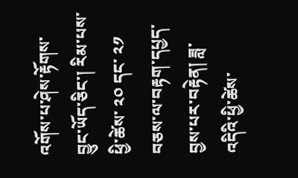འགོས་པ་ཤེས་རྟོགས་བྱུང་ཡོད་ཅིང་། རིམ་པས་ཕྱི་ཚེས་ ༢༠ དང་ ༢༡ བཅས་ལ་བརྟག་དཔྱད་བྱས་པར་བརྟེན། ཟླ་འདིའི་ཕྱི་ཚེས་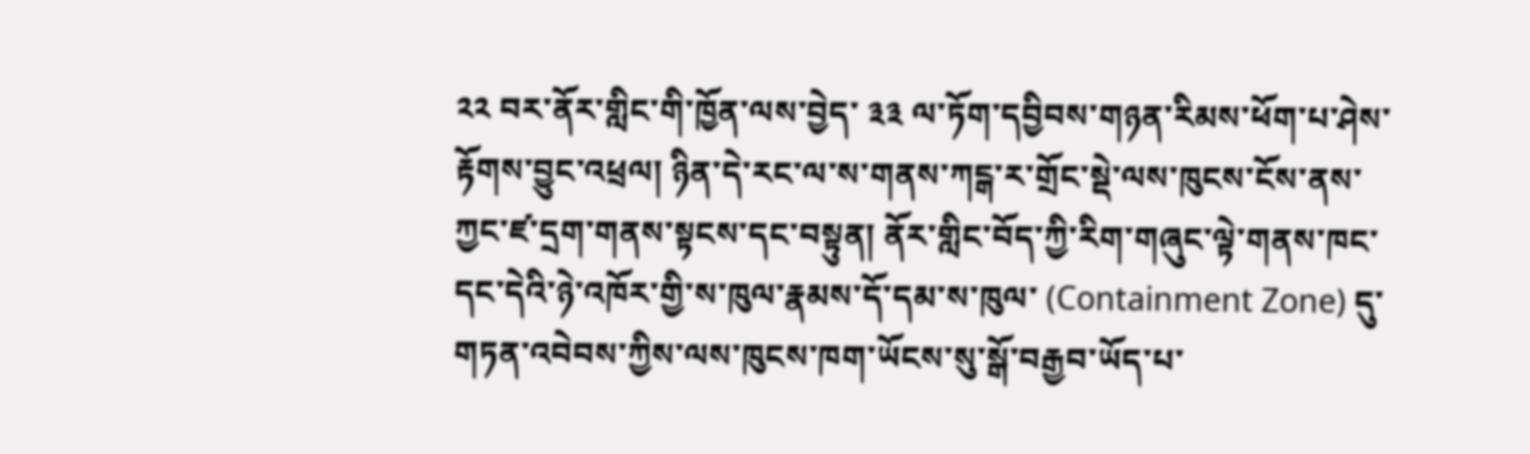༢༢ བར་ནོར་གླིང་གི་ཁྱོན་ལས་བྱེད་ ༣༣ ལ་ཏོག་དབྱིབས་གཉན་རིམས་ཕོག་པ་ཤེས་རྟོགས་བྱུང་འཕྲལ། ཉིན་དེ་རང་ལ་ས་གནས་ཀངྒ་ར་གྲོང་སྡེ་ལས་ཁུངས་ངོས་ནས་ཀྱང་ཛ་དྲག་གནས་སྟངས་དང་བསྟུན། ནོར་གླིང་བོད་ཀྱི་རིག་གཞུང་ལྟེ་གནས་ཁང་དང་དེའི་ཉེ་འཁོར་གྱི་ས་ཁུལ་རྣམས་དོ་དམ་ས་ཁུལ་ (Containment Zone) དུ་གཏན་འབེབས་ཀྱིས་ལས་ཁུངས་ཁག་ཡོངས་སུ་སྒོ་བརྒྱབ་ཡོད་པ་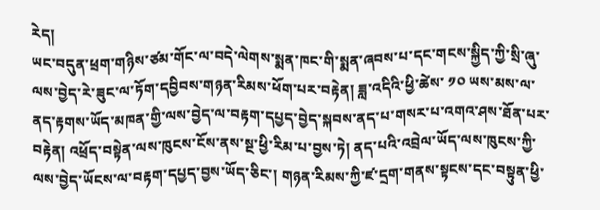རེད།
ཡང་བདུན་ཕྲག་གཉིས་ཙམ་གོང་ལ་བདེ་ལེགས་སྨན་ཁང་གི་སྨན་ཞབས་པ་དང་གངས་སྐྱིད་ཀྱི་སྲི་ཞུ་ལས་བྱེད་རེ་ཟུང་ལ་ཏོག་དབྱིབས་གཉན་རིམས་ཕོག་པར་བརྟེན། ཟླ་འདིའི་ཕྱི་ཚེས་ ༡༠ ཡས་མས་ལ་ནད་རྟགས་ཡོད་མཁན་གྱི་ལས་བྱེད་ལ་བརྟག་དཔྱད་བྱེད་སྐབས་ནད་པ་གསར་པ་འགའ་ཤས་ཐོན་པར་བརྟེན། འཕྲོད་བསྟེན་ལས་ཁུངས་ངོས་ནས་སྔ་ཕྱི་རིམ་པ་བྱས་ཏེ། ནད་པའི་འབྲེལ་ཡོད་ལས་ཁུངས་ཀྱི་ལས་བྱེད་ཡོངས་ལ་བརྟག་དཔྱད་བྱས་ཡོད་ཅིང་། གཉན་རིམས་ཀྱི་ཛ་དྲག་གནས་སྟངས་དང་བསྟུན་ཕྱི་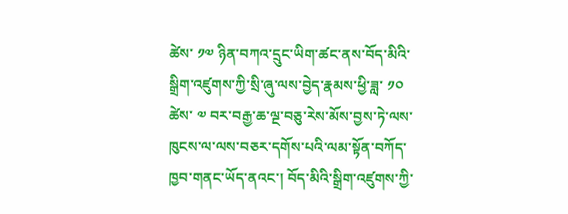ཚེས་ ༡༧ ཉིན་བཀའ་དྲུང་ཡིག་ཚང་ནས་བོད་མིའི་སྒྲིག་འཛུགས་ཀྱི་སྲི་ཞུ་ལས་བྱེད་རྣམས་ཕྱི་ཟླ་ ༡༠ ཚེས་ ༧ བར་བརྒྱ་ཆ་ལྔ་བཅུ་རེས་མོས་བྱས་ཏེ་ལས་ཁུངས་ལ་ལས་བཅར་དགོས་པའི་ལམ་སྟོན་བཀོད་ཁྱབ་གནང་ཡོད་ནའང་། བོད་མིའི་སྒྲིག་འཛུགས་ཀྱི་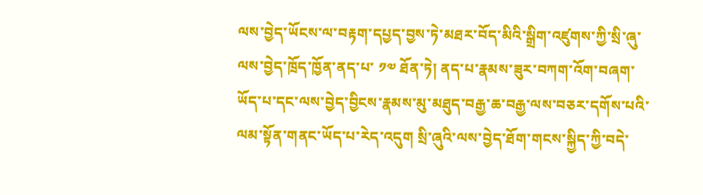ལས་བྱེད་ཡོངས་ལ་བརྟག་དཔྱད་བྱས་ཏེ་མཐར་བོད་མིའི་སྒྲིག་འཛུགས་ཀྱི་སྲི་ཞུ་ལས་བྱེད་ཁྲོད་ཁྱོན་ནད་པ་ ༡༧ ཐོན་ཏེ། ནད་པ་རྣམས་ཟུར་བཀག་འོག་བཞག་ཡོད་པ་དང་ལས་བྱེད་བྱིངས་རྣམས་མུ་མཐུད་བརྒྱ་ཆ་བརྒྱ་ལས་བཅར་དགོས་པའི་ལམ་སྟོན་གནང་ཡོད་པ་རེད་འདུག སྲི་ཞུའི་ལས་བྱེད་ཐོག་གངས་སྐྱིད་ཀྱི་བདེ་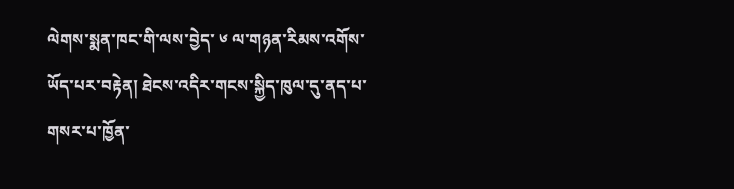ལེགས་སྨན་ཁང་གི་ལས་བྱེད་ ༦ ལ་གཉན་རིམས་འགོས་ཡོད་པར་བརྟེན། ཐེངས་འདིར་གངས་སྐྱིད་ཁུལ་དུ་ནད་པ་གསར་པ་ཁྱོན་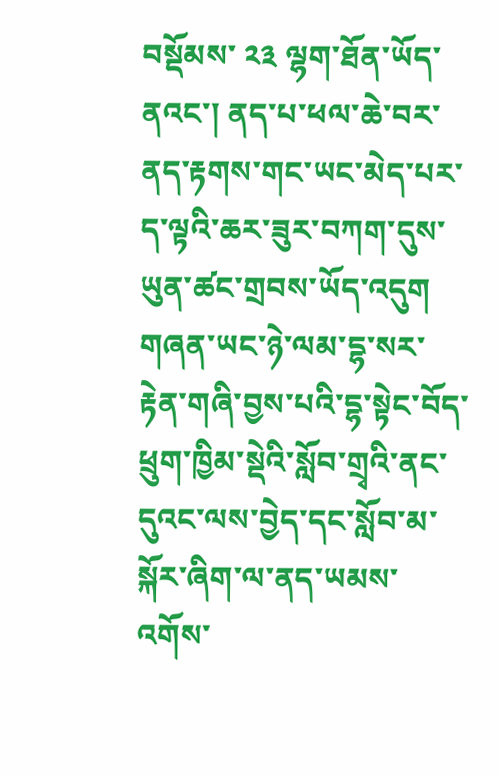བསྡོམས་ ༢༣ ལྷག་ཐོན་ཡོད་ནའང་། ནད་པ་ཕལ་ཆེ་བར་ནད་རྟགས་གང་ཡང་མེད་པར་ད་ལྟའི་ཆར་ཟུར་བཀག་དུས་ཡུན་ཚང་གྲབས་ཡོད་འདུག
གཞན་ཡང་ཉེ་ལམ་དྷ་སར་རྟེན་གཞི་བྱས་པའི་དྷ་སྟེང་བོད་ཕྲུག་ཁྱིམ་སྡེའི་སློབ་གྲྭའི་ནང་དུའང་ལས་བྱེད་དང་སློབ་མ་སྐོར་ཞིག་ལ་ནད་ཡམས་འགོས་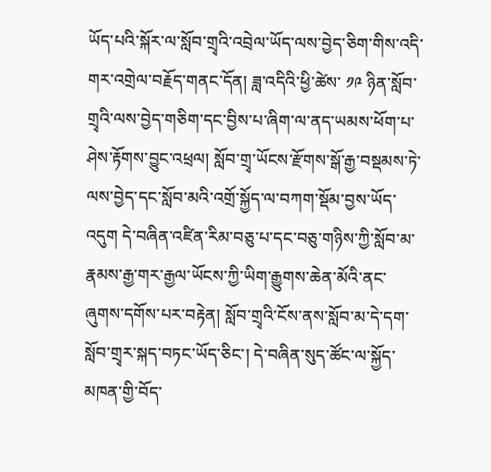ཡོད་པའི་སྐོར་ལ་སློབ་གྲྭའི་འབྲེལ་ཡོད་ལས་བྱེད་ཅིག་གིས་འདི་གར་འགྲེལ་བརྗོད་གནང་དོན། ཟླ་འདིའི་ཕྱི་ཚེས་ ༡༩ ཉིན་སློབ་གྲྭའི་ལས་བྱེད་གཅིག་དང་བྱིས་པ་ཞིག་ལ་ནད་ཡམས་ཕོག་པ་ཤེས་རྟོགས་བྱུང་འཕྲལ། སློབ་གྲྭ་ཡོངས་རྫོགས་སྒོ་རྒྱ་བསྡམས་ཏེ་ལས་བྱེད་དང་སློབ་མའི་འགྲོ་སྐྱོད་ལ་བཀག་སྡོམ་བྱས་ཡོད་འདུག དེ་བཞིན་འཛིན་རིམ་བཅུ་པ་དང་བཅུ་གཉིས་ཀྱི་སློབ་མ་རྣམས་རྒྱ་གར་རྒྱལ་ཡོངས་ཀྱི་ཡིག་རྒྱུགས་ཆེན་མོའི་ནང་ཞུགས་དགོས་པར་བརྟེན། སློབ་གྲྭའི་ངོས་ནས་སློབ་མ་དེ་དག་སློབ་གྲྭར་སྐད་བཏང་ཡོད་ཅིང་། དེ་བཞིན་སུད་ཚོང་ལ་སྐྱོད་མཁན་གྱི་བོད་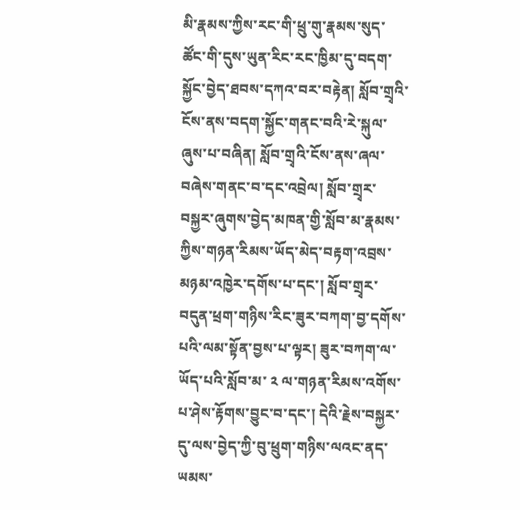མི་རྣམས་ཀྱིས་རང་གི་ཕྲུ་གུ་རྣམས་སུད་ཚོང་གི་དུས་ཡུན་རིང་རང་ཁྱིམ་དུ་བདག་སྐྱོང་བྱེད་ཐབས་དཀའ་བར་བརྟེན། སློབ་གྲྭའི་ངོས་ནས་བདག་སྐྱོང་གནང་བའི་རེ་སྐུལ་ཞུས་པ་བཞིན། སློབ་གྲྭའི་ངོས་ནས་ཞལ་བཞེས་གནང་བ་དང་འབྲེལ། སློབ་གྲྭར་བསྐྱར་ཞུགས་བྱེད་མཁན་གྱི་སློབ་མ་རྣམས་ཀྱིས་གཉན་རིམས་ཡོད་མེད་བརྟག་འབྲས་མཉམ་འཁྱེར་དགོས་པ་དང་། སློབ་གྲྭར་བདུན་ཕྲག་གཉིས་རིང་ཟུར་བཀག་བྱ་དགོས་པའི་ལམ་སྟོན་བྱས་པ་ལྟར། ཟུར་བཀག་ལ་ཡོད་པའི་སློབ་མ་ ༢ ལ་གཉན་རིམས་འགོས་པ་ཤེས་རྟོགས་བྱུང་བ་དང་། དེའི་རྗེས་བསྐྱར་དུ་ལས་བྱེད་ཀྱི་བུ་ཕྲུག་གཉིས་ལའང་ནད་ཡམས་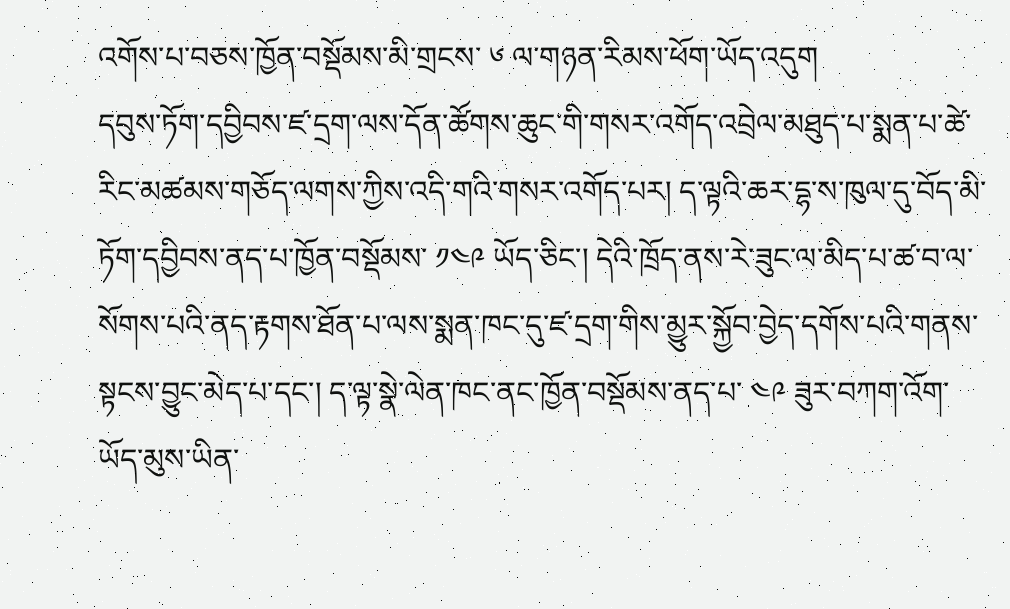འགོས་པ་བཅས་ཁྱོན་བསྡོམས་མི་གྲངས་ ༦ ལ་གཉན་རིམས་ཕོག་ཡོད་འདུག
དབུས་ཏོག་དབྱིབས་ཛ་དྲག་ལས་དོན་ཚོགས་ཆུང་གི་གསར་འགོད་འབྲེལ་མཐུད་པ་སྨན་པ་ཚེ་རིང་མཚམས་གཅོད་ལགས་ཀྱིས་འདི་གའི་གསར་འགོད་པར། ད་ལྟའི་ཆར་དྷ་ས་ཁུལ་དུ་བོད་མི་ཏོག་དབྱིབས་ནད་པ་ཁྱོན་བསྡོམས་ ༡༤༩ ཡོད་ཅིང་། དེའི་ཁྲོད་ནས་རེ་ཟུང་ལ་མིད་པ་ཚ་བ་ལ་སོགས་པའི་ནད་རྟགས་ཐོན་པ་ལས་སྨན་ཁང་དུ་ཛ་དྲག་གིས་མྱུར་སྐྱོབ་བྱེད་དགོས་པའི་གནས་སྟངས་བྱུང་མེད་པ་དང་། ད་ལྟ་སྣེ་ལེན་ཁང་ནང་ཁྱོན་བསྡོམས་ནད་པ་ ༤༩ ཟུར་བཀག་འོག་ཡོད་མུས་ཡིན་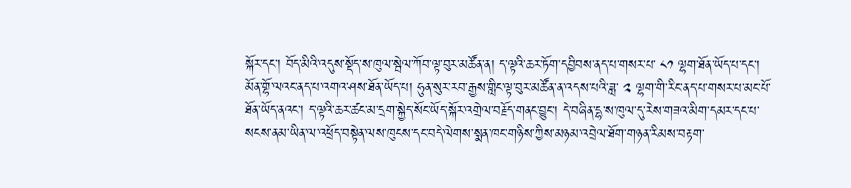སྐོར་དང་། བོད་མིའི་འདུས་སྡོད་ས་ཁུལ་སྦེལ་ཀོབ་ལྟ་བུར་མཚོན་ན། ད་ལྟའི་ཆར་ཏོག་དབྱིབས་ནད་པ་གསར་པ་ ༨༡ ལྷག་ཐོན་ཡོད་པ་དང་། མོན་གྷོ་ལའང་ནད་པ་འགའ་ཤས་ཐོན་ཡོད་པ། ཧུན་སུར་རབ་རྒྱས་གླིང་ལྟ་བུར་མཚོན་ན་འདས་པའི་ཟླ་ ༢ ལྷག་གི་རིང་ནད་པ་གསར་པ་མང་པོ་ཐོན་ཡོད་ནའང་། ད་ལྟའི་ཆར་ཚང་མ་དྲག་སྐྱེད་སོང་ཡོད་སྐོར་འགྲེལ་བརྗོད་གནང་བྱུང་། དེ་བཞིན་དྷ་ས་ཁུལ་དུ་རེས་གཟའ་མིག་དམར་དང་པ་སངས་ནམ་ཡིན་ལ་འཕྲོད་བསྟེན་ལས་ཁུངས་དང་བདེ་ལེགས་སྨན་ཁང་གཉིས་ཀྱིས་མཉམ་འབྲེལ་ཐོག་གཉན་རིམས་བརྟག་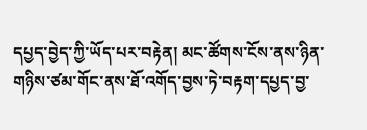དཔྱད་བྱེད་ཀྱི་ཡོད་པར་བརྟེན། མང་ཚོགས་ངོས་ནས་ཉིན་གཉིས་ཙམ་གོང་ནས་ཐོ་འགོད་བྱས་ཏེ་བརྟག་དཔྱད་བྱ་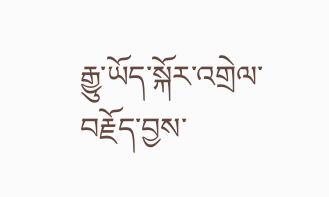རྒྱུ་ཡོད་སྐོར་འགྲེལ་བརྗོད་བྱས་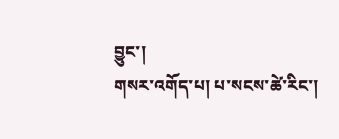བྱུང་།
གསར་འགོད་པ། པ་སངས་ཚེ་རིང་།